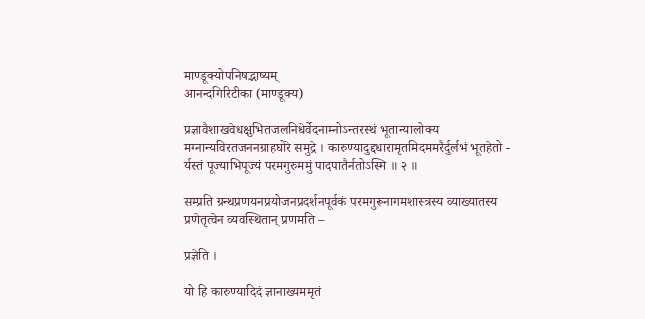माण्डूक्योपनिषद्भाष्यम्
आनन्दगिरिटीका (माण्डूक्य)

प्रज्ञावैशाखवेधक्षुभितजलनिधेर्वेदनाम्नोऽन्तरस्थं भूतान्यालोक्य मग्नान्यविरतजननग्राहघोरे समुद्रे । कारुण्यादुद्दधारामृतमिदममरैर्दुर्लभं भूतहेतो - र्यस्तं पूज्याभिपूज्यं परमगुरुममुं पादपातैर्नतोऽस्मि ॥ २ ॥

सम्प्रति ग्रन्थप्रणयनप्रयोजनप्रदर्शनपूर्वकं परमगुरूनागमशास्त्रस्य व्याख्यातस्य प्रणेतृत्वेन व्यवस्थितान् प्रणमति –

प्रज्ञेति ।

यो हि कारुण्यादिदं ज्ञानाख्यममृतं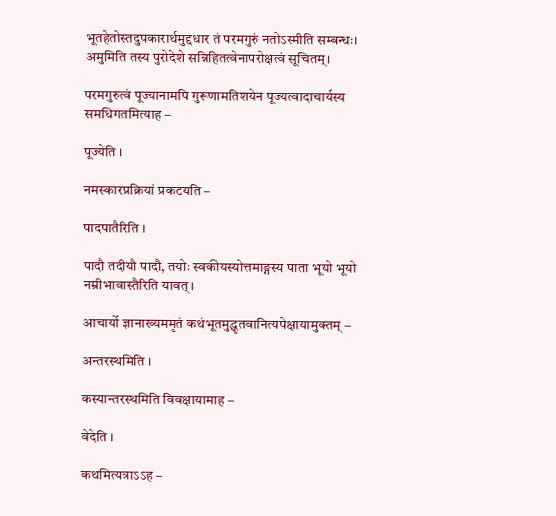भूतहेतोस्तदुपकारार्थमुद्दधार तं परमगुरुं नतोऽस्मीति सम्बन्धः। अमुमिति तस्य पुरोदेशे सन्निहितत्वेनापरोक्षत्वं सूचितम्।

परमगुरुत्वं पूज्यानामपि गुरूणामतिशयेन पूज्यत्वादाचार्यस्य समधिगतमित्याह –

पूज्येति ।

नमस्कारप्रक्रियां प्रकटयति –

पादपातैरिति ।

पादौ तदीयौ पादौ, तयोः स्वकीयस्योत्तमाङ्गस्य पाता भूयो भूयो नम्रीभावास्तैरिति यावत्।

आचार्यो ज्ञानाख्यममृतं कथंभूतमुद्धृतवानित्यपेक्षायामुक्तम् –

अन्तरस्थमिति ।

कस्यान्तरस्थमिति विवक्षायामाह –

वेदेति ।

कथमित्यत्राऽऽह –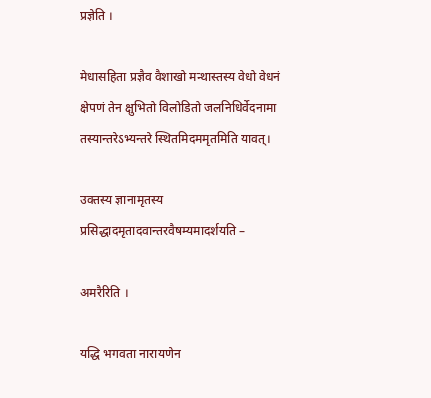प्रज्ञेति ।

मेधासहिता प्रज्ञैव वैशाखो मन्थास्तस्य वेधो वेधनं क्षेपणं तेन क्षुभितो विलोडितो जलनिधिर्वेदनामा तस्यान्तरेऽभ्यन्तरे स्थितमिदममृतमिति यावत्।

उक्तस्य ज्ञानामृतस्य प्रसिद्धादमृतादवान्तरवैषम्यमादर्शयति –

अमरैरिति ।

यद्धि भगवता नारायणेन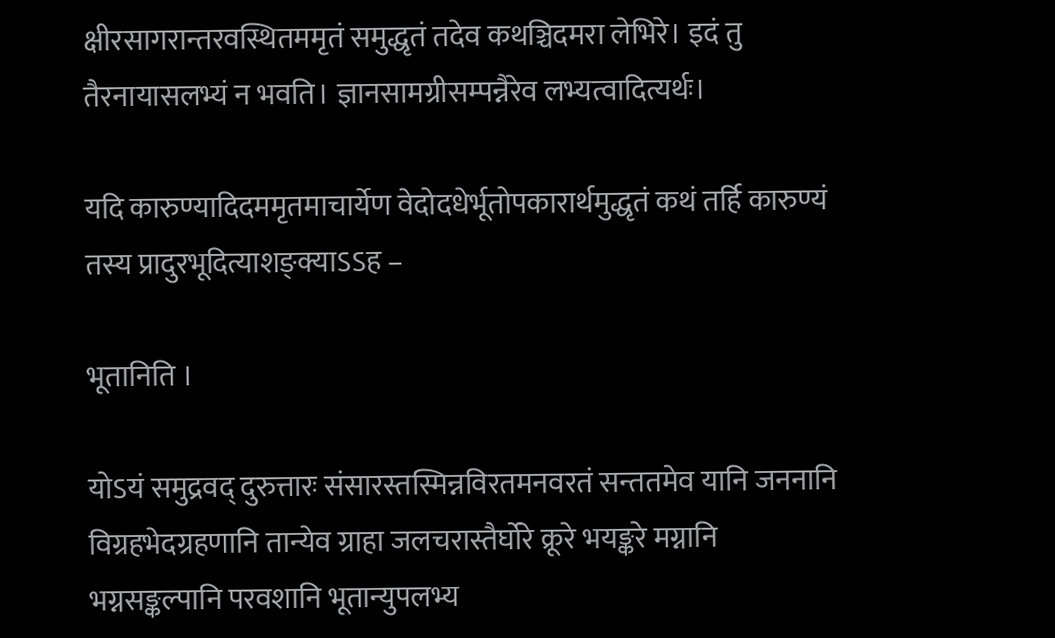क्षीरसागरान्तरवस्थितममृतं समुद्धृतं तदेव कथञ्चिदमरा लेभिरे। इदं तु तैरनायासलभ्यं न भवति। ज्ञानसामग्रीसम्पन्नैरेव लभ्यत्वादित्यर्थः।

यदि कारुण्यादिदममृतमाचार्येण वेदोदधेर्भूतोपकारार्थमुद्धृतं कथं तर्हि कारुण्यं तस्य प्रादुरभूदित्याशङ्क्याऽऽह –

भूतानिति ।

योऽयं समुद्रवद् दुरुत्तारः संसारस्तस्मिन्नविरतमनवरतं सन्ततमेव यानि जननानि विग्रहभेदग्रहणानि तान्येव ग्राहा जलचरास्तैर्घोरे क्रूरे भयङ्करे मग्नानि भग्नसङ्कल्पानि परवशानि भूतान्युपलभ्य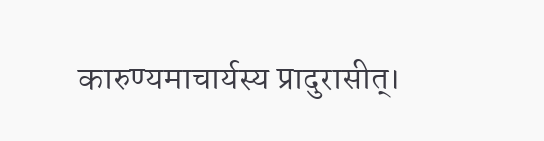कारुण्यमाचार्यस्य प्रादुरासीत्।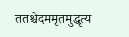ततश्चेदममृतमुद्धृत्य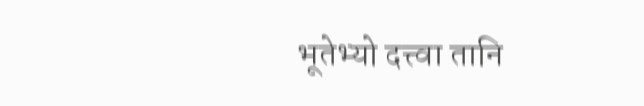भूतेभ्यो दत्त्वा तानि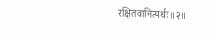रक्षितवानित्यर्थः॥२॥